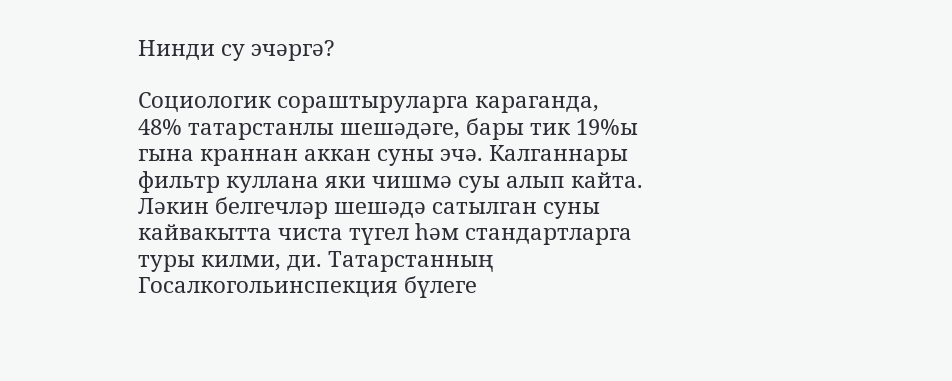Нинди су эчәргә?

Социологик сораштыруларга караганда, 48% татарстанлы шешәдәге, бары тик 19%ы гына краннан аккан суны эчә. Калганнары фильтр куллана яки чишмә суы алып кайта. Ләкин белгечләр шешәдә сатылган суны кайвакытта чиста түгел һәм стандартларга туры килми, ди. Татарстанның Госалкогольинспекция бүлеге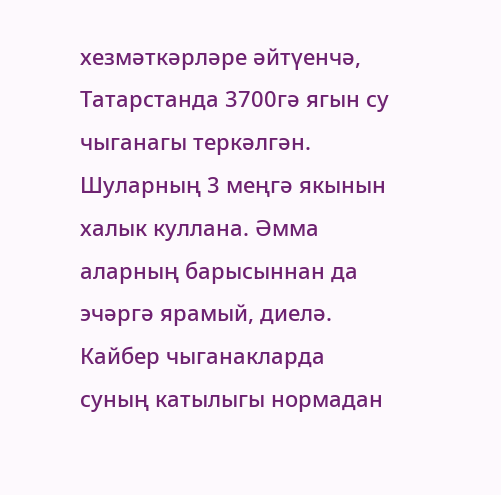хезмәткәрләре әйтүенчә, Татарстанда 3700гә ягын су чыганагы теркәлгән. Шуларның 3 меңгә якынын халык куллана. Әмма аларның барысыннан да эчәргә ярамый, диелә. Кайбер чыганакларда суның катылыгы нормадан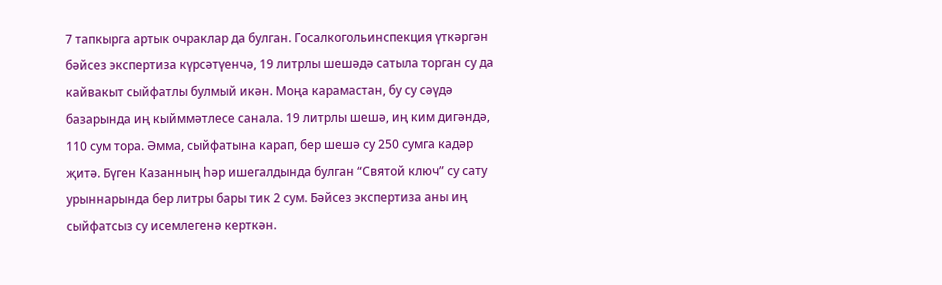7 тапкырга артык очраклар да булган. Госалкогольинспекция үткәргән бәйсез экспертиза күрсәтүенчә, 19 литрлы шешәдә сатыла торган су да кайвакыт сыйфатлы булмый икән. Моңа карамастан, бу су сәүдә базарында иң кыйммәтлесе санала. 19 литрлы шешә, иң ким дигәндә, 110 сум тора. Әмма, сыйфатына карап, бер шешә су 250 сумга кадәр җитә. Бүген Казанның һәр ишегалдында булган “Святой ключ” су сату урыннарында бер литры бары тик 2 сум. Бәйсез экспертиза аны иң сыйфатсыз су исемлегенә керткән.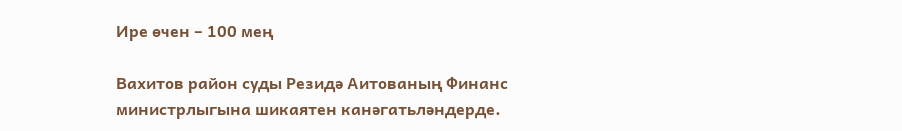Ире өчен – 100 мең

Вахитов район суды Резидә Аитованың Финанс министрлыгына шикаятен канәгатьләндерде.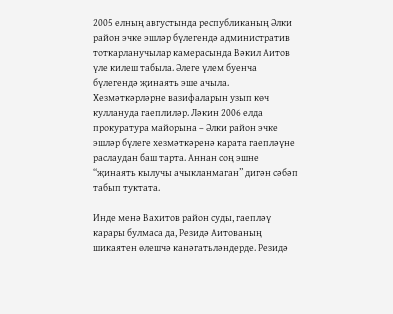2005 елның августында республиканың Әлки район эчке эшләр бүлегендә административ тоткарланучылар камерасында Вәкил Аитов үле килеш табыла. Әлеге үлем буенча бүлегендә җинаять эше ачыла. Хезмәткәрләрне вазифаларын узып көч куллануда гаеплиләр. Ләкин 2006 елда прокуратура майорына – Әлки район эчке эшләр бүлеге хезмәткәренә карата гаепләүне раслаудан баш тарта. Аннан соң эшне “җинаять кылучы ачыкланмаган” дигән сәбәп табып туктата.

Инде менә Вахитов район суды, гаепләү карары булмаса да, Резидә Аитованың шикаятен өлешчә канәгатьләндерде. Резидә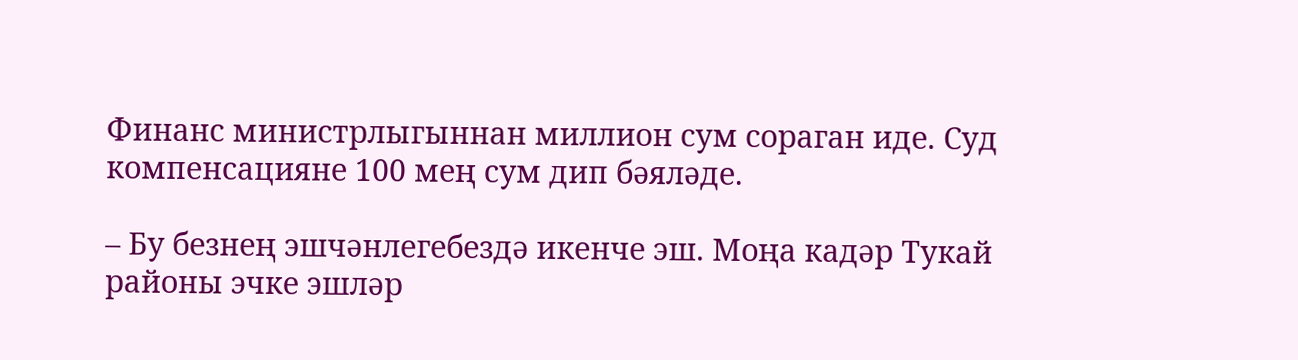Финанс министрлыгыннан миллион сум сораган иде. Суд компенсацияне 100 мең сум дип бәяләде.

– Бу безнең эшчәнлегебездә икенче эш. Моңа кадәр Тукай районы эчке эшләр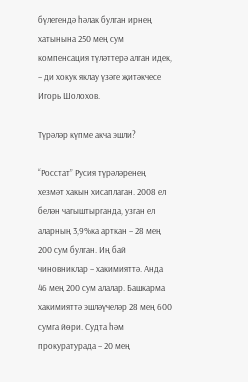бүлегендә һәлак булган ирнең хатынына 250 мең сум компенсация түләттерә алган идек, – ди хокук яклау үзәге җитәкчесе Игорь Шолохов.

Түрәләр күпме акча эшли?

“Росстат” Русия түрәләренең хезмәт хакын хисаплаган. 2008 ел белән чагыштырганда, узган ел аларның 3,9%ка арткан – 28 мең 200 сум булган. Иң бай чиновниклар – хакимияттә. Анда 46 мең 200 сум алалар. Башкарма хакимияттә эшләүчеләр 28 мең 600 сумга йөри. Судта һәм прокуратурада – 20 мең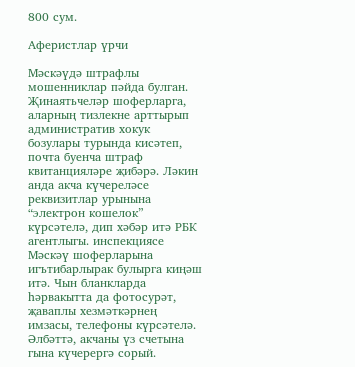800 сум.

Аферистлар үрчи

Мәскәүдә штрафлы мошенниклар пәйда булган. Җинаятьчеләр шоферларга, аларның тизлекне арттырып административ хокук бозулары турында кисәтеп, почта буенча штраф квитанцияләре җибәрә. Ләкин анда акча күчереләсе реквизитлар урынына “электрон кошелок” күрсәтелә, дип хәбәр итә РБК агентлыгы. инспекциясе Мәскәү шоферларына игътибарлырак булырга киңәш итә. Чын бланкларда һәрвакытта да фотосурәт, җаваплы хезмәткәрнең имзасы, телефоны күрсәтелә. Әлбәттә, акчаны үз счетына гына күчерергә сорый.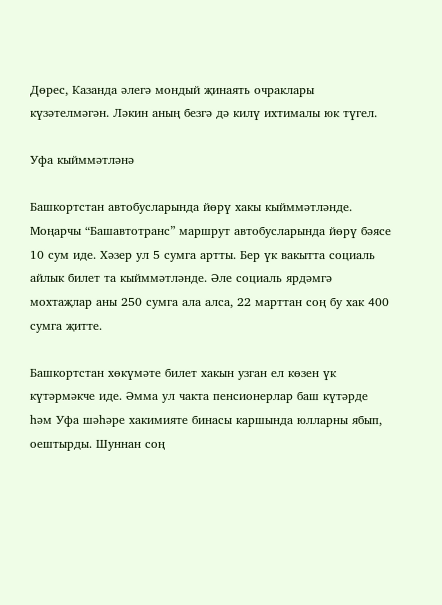Дөрес, Казанда әлегә мондый җинаять очраклары күзәтелмәгән. Ләкин аның безгә дә килү ихтималы юк түгел.

Уфа кыйммәтләнә

Башкортстан автобусларында йөрү хакы кыйммәтләнде. Моңарчы “Башавтотранс” маршрут автобусларында йөрү бәясе 10 сум иде. Хәзер ул 5 сумга артты. Бер үк вакытта социаль айлык билет та кыйммәтләнде. Әле социаль ярдәмгә мохтаҗлар аны 250 сумга ала алса, 22 марттан соң бу хак 400 сумга җитте.

Башкортстан хөкүмәте билет хакын узган ел көзен үк күтәрмәкче иде. Әмма ул чакта пенсионерлар баш күтәрде һәм Уфа шәһәре хакимияте бинасы каршында юлларны ябып, оештырды. Шуннан соң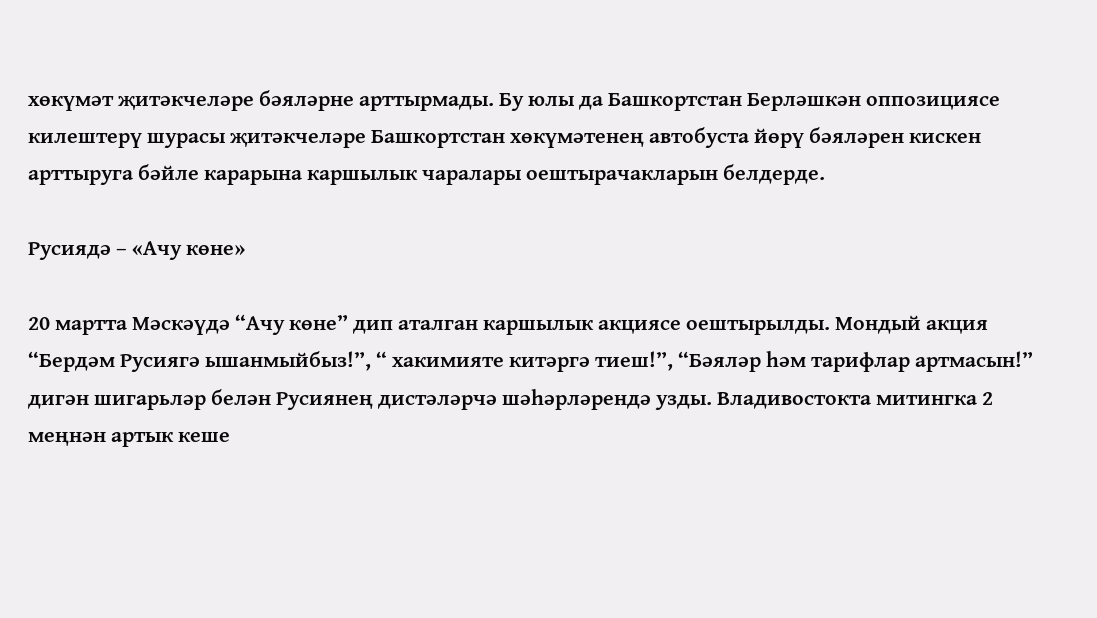хөкүмәт җитәкчеләре бәяләрне арттырмады. Бу юлы да Башкортстан Берләшкән оппозициясе килештерү шурасы җитәкчеләре Башкортстан хөкүмәтенең автобуста йөрү бәяләрен кискен арттыруга бәйле карарына каршылык чаралары оештырачакларын белдерде.

Русиядә – «Ачу көне»

20 мартта Мәскәүдә “Ачу көне” дип аталган каршылык акциясе оештырылды. Мондый акция “Бердәм Русиягә ышанмыйбыз!”, “ хакимияте китәргә тиеш!”, “Бәяләр һәм тарифлар артмасын!” дигән шигарьләр белән Русиянең дистәләрчә шәһәрләрендә узды. Владивостокта митингка 2 меңнән артык кеше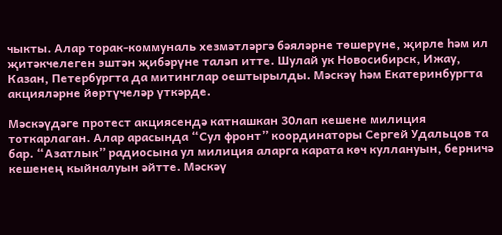чыкты. Алар торак-коммуналь хезмәтләргә бәяләрне төшерүне, җирле һәм ил җитәкчелеген эштән җибәрүне таләп итте. Шулай ук Новосибирск, Ижау, Казан, Петербургта да митинглар оештырылды. Мәскәү һәм Екатеринбургта акцияләрне йөртүчеләр үткәрде.

Мәскәүдәге протест акциясендә катнашкан 30лап кешене милиция тоткарлаган. Алар арасында “Сул фронт” координаторы Сергей Удальцов та бар. “Азатлык” радиосына ул милиция аларга карата көч куллануын, берничә кешенең кыйналуын әйтте. Мәскәү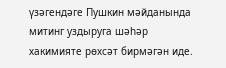үзәгендәге Пушкин мәйданында митинг уздыруга шәһәр хакимияте рөхсәт бирмәгән иде.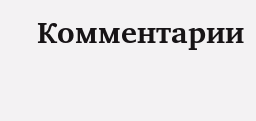Комментарии